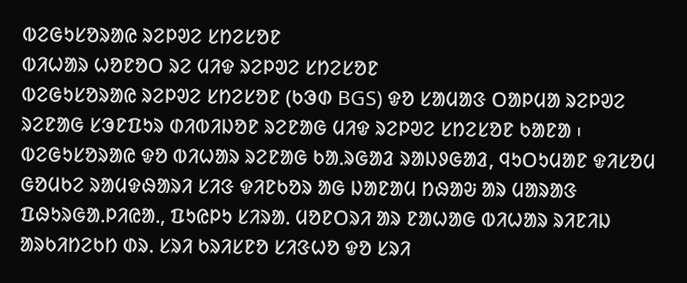ᱵᱮᱜᱩᱥᱚᱨᱟᱭ ᱨᱮᱞᱣᱮ ᱥᱴᱮᱥᱚᱱ
ᱵᱤᱦᱟᱨ ᱦᱚᱱᱚᱛ ᱨᱮ ᱢᱤᱫ ᱨᱮᱞᱣᱮ ᱥᱴᱮᱥᱚᱱ
ᱵᱮᱜᱩᱥᱚᱨᱟᱭ ᱨᱮᱞᱣᱮ ᱥᱴᱮᱥᱚᱱ (ᱠᱳᱰ BGS) ᱫᱚ ᱥᱟᱢᱟᱝ ᱛᱟᱞᱢᱟ ᱨᱮᱞᱣᱮ ᱨᱮᱱᱟᱜ ᱥᱳᱱᱯᱩᱨ ᱰᱤᱵᱤᱡᱚᱱ ᱨᱮᱱᱟᱜ ᱢᱤᱫ ᱨᱮᱞᱣᱮ ᱥᱴᱮᱥᱚᱱ ᱠᱟᱱᱟ ᱾ ᱵᱮᱜᱩᱥᱚᱨᱟᱭ ᱫᱚ ᱵᱤᱦᱟᱨ ᱨᱮᱱᱟᱜ ᱠᱟᱹᱨᱜᱟᱲ ᱨᱟᱡᱽᱜᱟᱲ, ᱧᱩᱛᱩᱢᱟᱱ ᱫᱤᱥᱚᱢ ᱜᱚᱢᱠᱮ ᱨᱟᱢᱫᱷᱟᱨᱤ ᱥᱤᱝ ᱫᱤᱱᱠᱚᱨ ᱟᱜ ᱡᱟᱱᱟᱢ ᱴᱷᱟᱶ ᱟᱨ ᱢᱟᱨᱟᱝ ᱯᱷᱩᱨᱜᱟᱹᱞᱤᱭᱟᱹ, ᱯᱩᱭᱞᱩ ᱥᱤᱨᱟᱹ ᱢᱚᱱᱛᱨᱤ ᱟᱨ ᱱᱟᱦᱟᱜ ᱵᱤᱦᱟᱨ ᱨᱤᱱᱤᱡ ᱟᱨᱠᱤᱴᱮᱠᱴ ᱰᱨ. ᱥᱨᱤ ᱠᱨᱤᱥᱱᱚ ᱥᱤᱝᱦᱚ ᱫᱚ ᱥᱨᱤ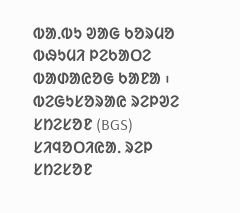ᱵᱟᱹᱵᱩ ᱣᱟᱜ ᱠᱚᱨᱢᱚ ᱵᱷᱩᱢᱤ ᱞᱮᱠᱟᱛᱮ ᱵᱟᱰᱟᱭᱚᱜ ᱠᱟᱱᱟ ᱾
ᱵᱮᱜᱩᱥᱚᱨᱟᱭ ᱨᱮᱞᱣᱮ ᱥᱴᱮᱥᱚᱱ (BGS)
ᱥᱤᱧᱚᱛᱤᱭᱟᱹ ᱨᱮᱞ ᱥᱴᱮᱥᱚᱱ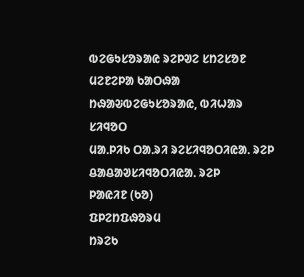ᱵᱮᱜᱩᱥᱚᱨᱟᱭ ᱨᱮᱞᱣᱮ ᱥᱴᱮᱥᱚᱱ
ᱢᱮᱱᱮᱞᱟ ᱠᱟᱛᱷᱟ
ᱴᱷᱟᱶᱵᱮᱜᱩᱥᱚᱨᱟᱭ, ᱵᱤᱦᱟᱨ
ᱥᱤᱧᱚᱛ
ᱢᱟᱹᱞᱤᱠ ᱛᱟᱹᱨᱤ ᱨᱮᱥᱤᱧᱚᱛᱤᱭᱟᱹ ᱨᱮᱞ
ᱪᱟᱪᱟᱣᱥᱤᱧᱚᱛᱤᱭᱟᱹ ᱨᱮᱞ
ᱞᱟᱭᱤᱱ (ᱠᱚ)
ᱯᱞᱮᱴᱯᱷᱚᱨᱢ
ᱴᱨᱮᱠ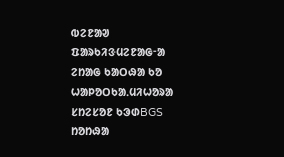ᱵᱮᱱᱟᱣ
ᱯᱟᱨᱠᱤᱝᱢᱮᱱᱟᱜᱼᱟ
ᱮᱴᱟᱜ ᱠᱟᱛᱷᱟ ᱠᱚ
ᱦᱟᱞᱚᱛᱠᱟᱹᱢᱤᱦᱚᱨᱟ
ᱥᱴᱮᱥᱚᱱ ᱠᱳᱰBGS
ᱴᱚᱴᱷᱟ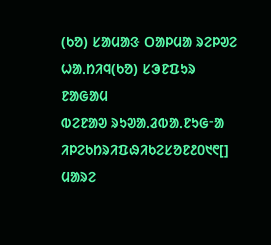(ᱠᱚ) ᱥᱟᱢᱟᱝ ᱛᱟᱞᱢᱟ ᱨᱮᱞᱣᱮ
ᱦᱟᱹᱴᱤᱧ(ᱠᱚ) ᱥᱳᱱᱯᱩᱨ
ᱱᱟᱜᱟᱢ
ᱵᱮᱱᱟᱣ ᱨᱩᱣᱟᱹᱲᱵᱟᱹᱱᱩᱜᱼᱟ
ᱤᱞᱮᱠᱴᱨᱤᱯᱷᱤᱠᱮᱥᱚᱱ᱒᱐᱑᱖[]
ᱢᱟᱨᱮ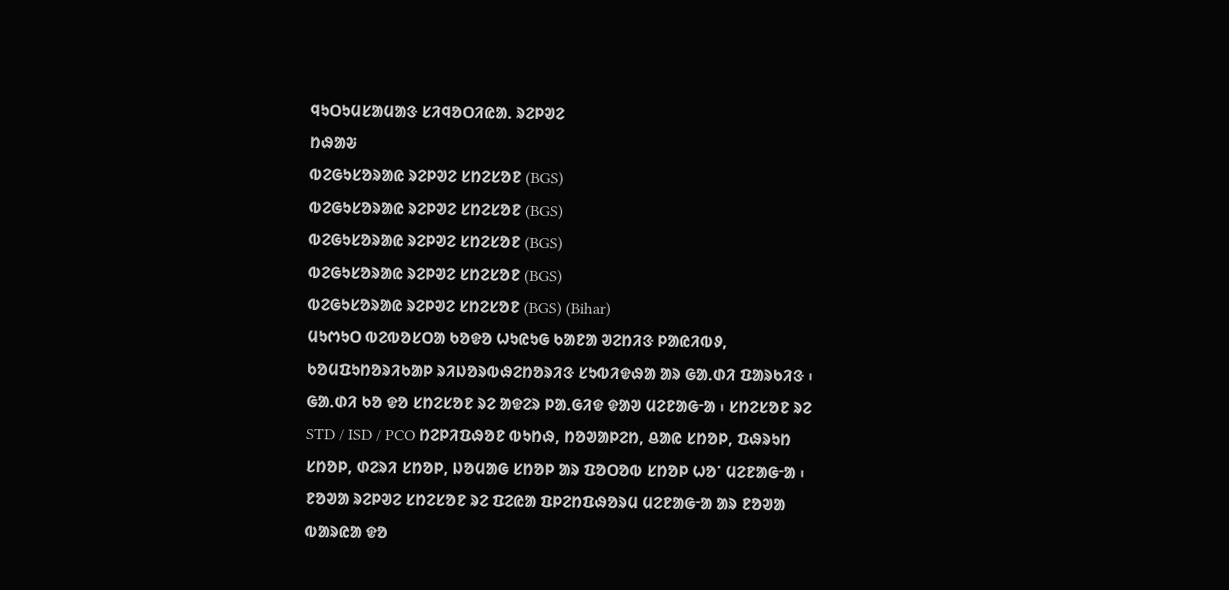ᱧᱩᱛᱩᱢᱥᱟᱢᱟᱝ ᱥᱤᱧᱚᱛᱤᱭᱟᱹ ᱨᱮᱞᱣᱮ
ᱴᱷᱟᱶ
ᱵᱮᱜᱩᱥᱚᱨᱟᱭ ᱨᱮᱞᱣᱮ ᱥᱴᱮᱥᱚᱱ (BGS)
ᱵᱮᱜᱩᱥᱚᱨᱟᱭ ᱨᱮᱞᱣᱮ ᱥᱴᱮᱥᱚᱱ (BGS)
ᱵᱮᱜᱩᱥᱚᱨᱟᱭ ᱨᱮᱞᱣᱮ ᱥᱴᱮᱥᱚᱱ (BGS)
ᱵᱮᱜᱩᱥᱚᱨᱟᱭ ᱨᱮᱞᱣᱮ ᱥᱴᱮᱥᱚᱱ (BGS)
ᱵᱮᱜᱩᱥᱚᱨᱟᱭ ᱨᱮᱞᱣᱮ ᱥᱴᱮᱥᱚᱱ (BGS) (Bihar)
ᱢᱩᱬᱩᱛ ᱵᱮᱵᱚᱥᱛᱟ ᱠᱚᱫᱚ ᱦᱩᱭᱩᱜ ᱠᱟᱱᱟ ᱣᱮᱴᱤᱝ ᱞᱟᱭᱤᱵᱽ, ᱠᱚᱢᱯᱩᱴᱚᱨᱤᱠᱟᱞ ᱨᱤᱡᱚᱨᱵᱷᱮᱴᱚᱨᱤᱝ ᱥᱩᱵᱤᱫᱷᱟ ᱟᱨ ᱜᱟᱹᱰᱤ ᱯᱟᱨᱠᱤᱝ ᱾ ᱜᱟᱹᱰᱤ ᱠᱚ ᱫᱚ ᱥᱴᱮᱥᱚᱱ ᱨᱮ ᱟᱫᱮᱨ ᱞᱟᱹᱜᱤᱫ ᱫᱟᱣ ᱢᱮᱱᱟᱜᱼᱟ ᱾ ᱥᱴᱮᱥᱚᱱ ᱨᱮ STD / ISD / PCO ᱴᱮᱞᱤᱯᱷᱚᱱ ᱵᱩᱴᱷ, ᱴᱚᱣᱟᱞᱮᱴ, ᱪᱟᱭ ᱥᱴᱚᱞ, ᱯᱷᱨᱩᱴ ᱥᱴᱚᱞ, ᱰᱮᱨᱤ ᱥᱴᱚᱞ, ᱡᱚᱢᱟᱜ ᱥᱴᱚᱞ ᱟᱨ ᱯᱚᱛᱚᱵ ᱥᱴᱚᱞ ᱦᱚᱸ ᱢᱮᱱᱟᱜᱼᱟ ᱾ ᱱᱚᱣᱟ ᱨᱮᱞᱣᱮ ᱥᱴᱮᱥᱚᱱ ᱨᱮ ᱯᱮᱭᱟ ᱯᱞᱮᱴᱯᱷᱚᱨᱢ ᱢᱮᱱᱟᱜᱼᱟ ᱟᱨ ᱱᱚᱣᱟ ᱵᱟᱨᱭᱟ ᱫᱚ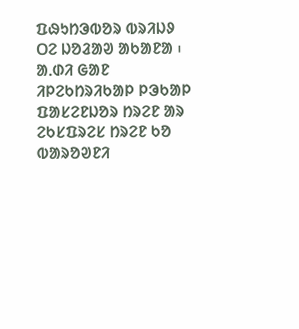ᱯᱷᱩᱴᱳᱵᱚᱨ ᱵᱨᱤᱡᱽ ᱛᱮ ᱡᱚᱲᱟᱣ ᱟᱠᱟᱱᱟ ᱾ ᱟᱹᱰᱤ ᱜᱟᱱ ᱤᱞᱮᱠᱴᱨᱤᱠᱟᱞ ᱞᱳᱠᱟᱞ ᱯᱟᱥᱮᱱᱡᱚᱨ ᱴᱨᱮᱱ ᱟᱨ ᱮᱠᱥᱯᱨᱮᱥ ᱴᱨᱮᱱ ᱠᱚ ᱵᱟᱨᱚᱣᱱᱤ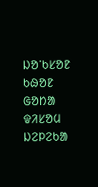ᱡᱚᱸᱠᱥᱚᱱ ᱠᱷᱚᱱ ᱜᱚᱴᱟ ᱫᱤᱥᱚᱢ ᱡᱮᱞᱮᱠᱟ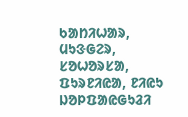ᱠᱟᱴᱤᱦᱟᱨ, ᱢᱩᱝᱜᱮᱨ, ᱥᱚᱦᱚᱨᱥᱟ, ᱯᱩᱨᱱᱤᱭᱟ, ᱱᱤᱭᱩ ᱡᱚᱞᱯᱟᱭᱜᱩᱲᱤ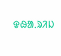ᱫᱷᱟᱹᱨᱤᱡ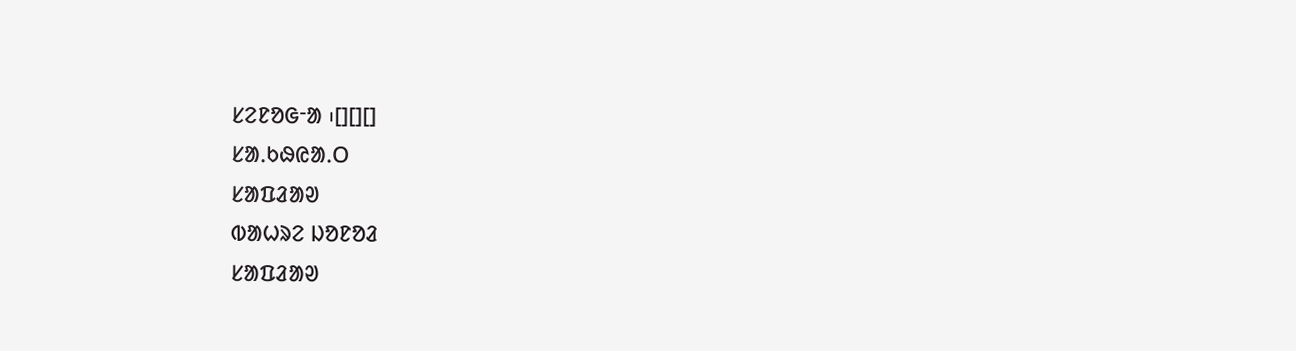ᱥᱮᱱᱚᱜᱼᱟ ᱾[][][]
ᱥᱟᱹᱠᱷᱭᱟᱹᱛ
ᱥᱟᱯᱲᱟᱣ
ᱵᱟᱦᱨᱮ ᱡᱚᱱᱚᱲ
ᱥᱟᱯᱲᱟᱣ